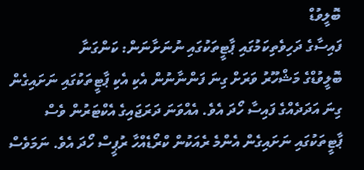ބޮލީވުޑް
ފައިސާގެ ދަހިވެތިކަމުގައި ޕާޓީތަކުގައި ނުނަށާނަން: ކަންގަނާ
ބޮލީވުޑްގެ މަޝްހޫރު ވަރަށް ގިނަ ފަންނާނުން އެކި އެކި ޕާޓީތަކުގައި ނަށައިގެން ގިނަ އަދަދެއްގެ ފައިސާ ހޯދަ އެވެ. އެއްވަނަ ދަރަޖައިގެ އެކްޓަރުން ވެސް ޕާޓީތަކުގައި ނަށައިގެން އެންމެ ރެއަކުން ކްރޯޑެއްހާ ރުޕީސް ހޯދަ އެވެ. ނަމަވެސް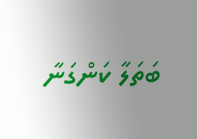ބަތަލާ ކަންގަނާ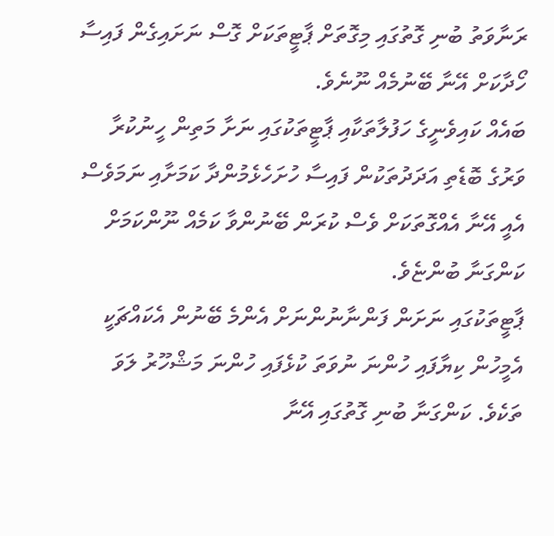ރަނާވަތު ބުނި ގޮތުގައި މިގޮތަށް ޕާޓީތަކަށް ގޮސް ނަށައިގެން ފައިސާ ހޯދާކަށް އޭނާ ބޭނުމެއް ނޫނެވެ.
ބައެއް ކައިވެނީގެ ހަފުލާތަކާއި ޕާޓީތަކުގައި ނަށާ މަތިން ހީނުކުރާ ވަރުގެ ބޮޑެތި އަދަދުތަކުން ފައިސާ ހުށަހެޅެމުންދާ ކަމަށާއި ނަމަވެސް އެއީ އޭނާ އެއްގޮތަކަށް ވެސް ކުރަން ބޭނުންވާ ކަމެއް ނޫންކަމަށް ކަންގަނާ ބުންޏެވެ.
ޕާޓީތަކުގައި ނަށަން ފަންނާނުންނަށް އެންމެ ބޭނުން އެކައްޗަކީ އެމީހުން ކިޔާފައި ހުންނަ ނުވަތަ ކުޅެފައި ހުންނަ މަޝްހޫރު ލަވަ ތަކެވެ. ކަންގަނާ ބުނި ގޮތުގައި އޭނާ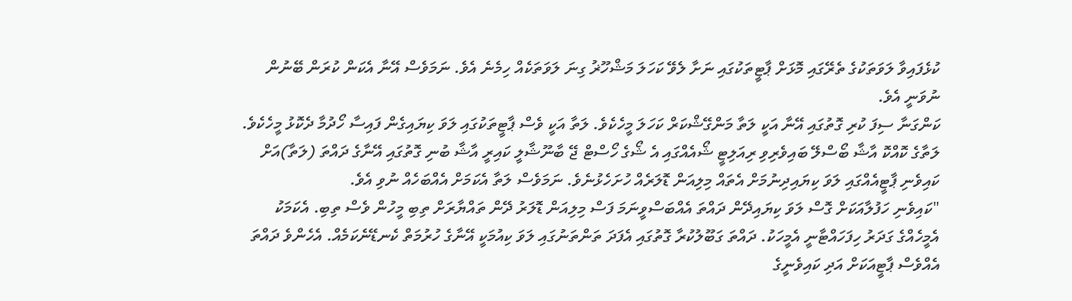ކުޅެފައިވާ ލަވަތަކުގެ ތެރޭގައި މޮޅަށް ޕާޓީތަކުގައި ނަށާ ލެވޭ ކަހަލަ މަޝްހޫޜު ގިނަ ލަވަތަކެއް ހިމެނެ އެވެ. ނަމަވެސް އޭނާ އެކަން ކުރަން ބޭނުން ނުވަނީ އެވެ.
ކަންގަނާ ސިފަ ކުރި ގޮތުގައި އޭނާ އަކީ ލަތާ މަންގޭޝްކަރް ކަހަލަ މީހެކެވެ. ލަތާ އަކީ ވެސް ޕާޓީތަކުގައި ލަވަ ކިޔައިގެން ފައިސާ ހޯދުމާ ދެކޮޅު މީހެކެވެ.
ލަތާގެ ކޮއްކޮ އާޝާ ބޯސްލޭ ބައިވެރިވި ރިއަލިޓީ ޝޯއެއްގައި އެ ޝޯގެ ހޯސްޓް ޖޭ ބާނޫޝާލީ ކައިރީ އާޝާ ބުނި ގޮތުގައި އޭނާގެ ދައްތަ (ލަތާ)އަށް ކައިވެނި ޕާޓީއެއްގައި ލަވަ ކިޔައިދިނުމަށް އެތައް މިލިއަން ޑޮލަރެއް ހުށަހެޅުނެވެ. ނަމަވެސް ލަތާ އެކަމަށް އެއްބަހެއް ނުވި އެވެ.
"ކައިވެނި ހަފުލާއަކަށް ގޮސް ލަވަ ކިޔައިދޭން ދައްތަ އެއްބަސްވީނަމަ ފަސް މިލިއަން ޑޮލަރު ދޭން ތައްޔާރަށް ތިބި މީހުން ވެސް ތިބި. އެކަމަކު އެމީހެއްގެ ގަދަރު ހިފަހައްޓާނީ އެމީހަކު. ދައްތަ ގަބޫލުކުރާ ގޮތުގައި އެފަދަ ތަންތަނުގައި ލަވަ ކިއުމަކީ އޭނާގެ ހުރުމަތް ކެނޑޭނެކަމެއް. އެހެންވެ ދައްތަ އެއްވެސް ޕާޓީއަކަށް އަދި ކައިވެނީގެ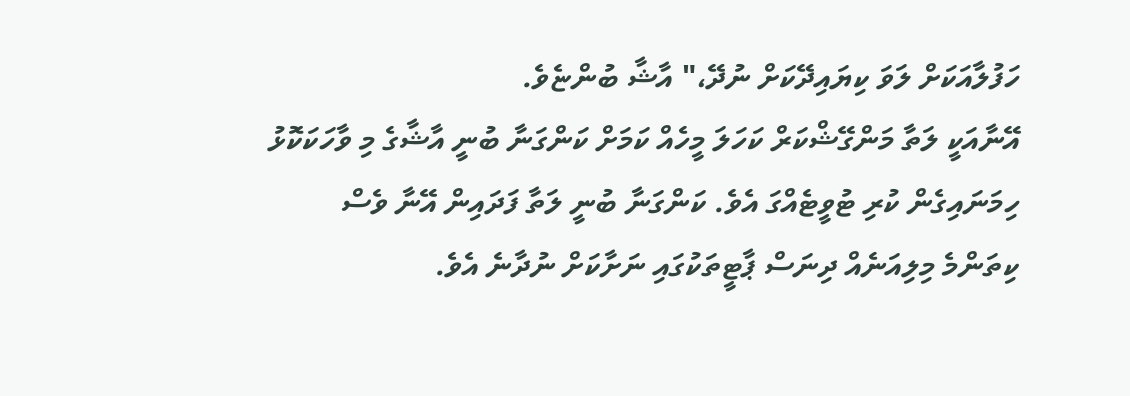ހަފުލާއަކަށް ލަވަ ކިޔައިދޭކަށް ނުދޭ،" އާޝާ ބުންޏެވެ.
އޭނާއަކީ ލަތާ މަންގޭޝްކަރް ކަހަލަ މީހެއް ކަމަށް ކަންގަނާ ބުނީ އާޝާގެ މި ވާހަކަކޮޅު ހިމަނައިގެން ކުރި ޓުވީޓެއްގަ އެވެ. ކަންގަނާ ބުނީ ލަތާ ފަދައިން އޭނާ ވެސް ކިތަންމެ މިލިއަނެއް ދިނަސް ޕާޓީތަކުގައި ނަށާކަށް ނުދާނެ އެވެ.